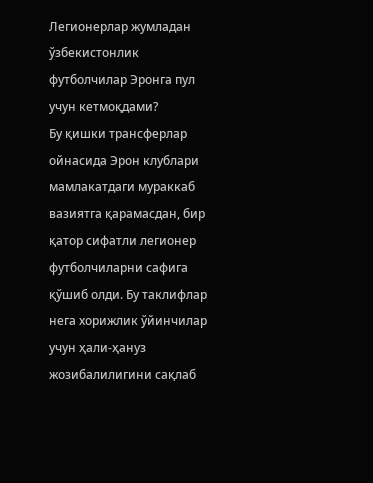Легионерлар жумладан ўзбекистонлик футболчилар Эронга пул учун кетмоқдами?
Бу қишки трансферлар ойнасида Эрон клублари мамлакатдаги мураккаб вазиятга қарамасдан, бир қатор сифатли легионер футболчиларни сафига қўшиб олди. Бу таклифлар нега хорижлик ўйинчилар учун ҳали-ҳануз жозибалилигини сақлаб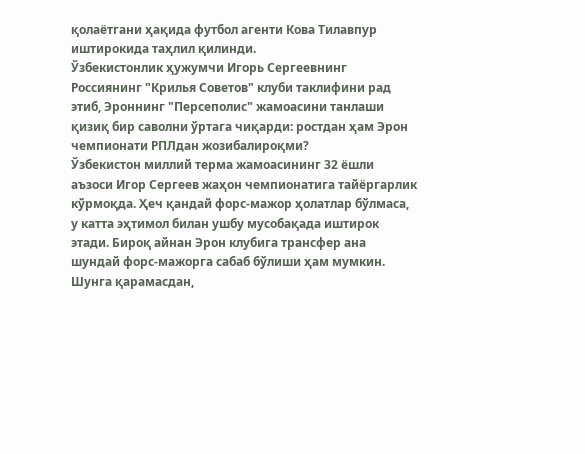қолаётгани ҳақида футбол агенти Кова Тилавпур иштирокида таҳлил қилинди.
Ўзбекистонлик ҳужумчи Игорь Сергеевнинг Россиянинг "Крилья Советов" клуби таклифини рад этиб, Эроннинг "Персеполис" жамоасини танлаши қизиқ бир саволни ўртага чиқарди: ростдан ҳам Эрон чемпионати РПЛдан жозибалироқми?
Ўзбекистон миллий терма жамоасининг 32 ёшли аъзоси Игор Сергеев жаҳон чемпионатига тайёргарлик кўрмоқда. Ҳеч қандай форс-мажор ҳолатлар бўлмаса, у катта эҳтимол билан ушбу мусобақада иштирок этади. Бироқ айнан Эрон клубига трансфер ана шундай форс-мажорга сабаб бўлиши ҳам мумкин. Шунга қарамасдан,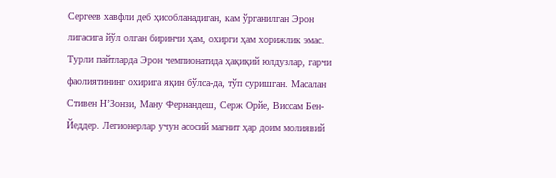Сергеев хавфли деб ҳисобланадиган, кам ўрганилган Эрон лигасига йўл олган биринчи ҳам, охирги ҳам хорижлик эмас.
Турли пайтларда Эрон чемпионатида ҳақиқий юлдузлар, гарчи фаолиятининг охирига яқин бўлса-да, тўп суришган. Масалан Стивен Н’Зонзи, Ману Фернандеш, Серж Орйе, Виссам Бен-Йеддер. Легионерлар учун асосий магнит ҳар доим молиявий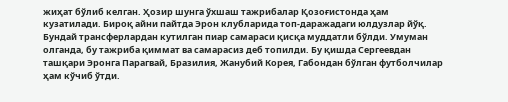жиҳат бўлиб келган. Ҳозир шунга ўхшаш тажрибалар Қозоғистонда ҳам кузатилади. Бироқ айни пайтда Эрон клубларида топ-даражадаги юлдузлар йўқ. Бундай трансферлардан кутилган пиар самараси қисқа муддатли бўлди. Умуман олганда, бу тажриба қиммат ва самарасиз деб топилди. Бу қишда Сергеевдан ташқари Эронга Парагвай, Бразилия, Жанубий Корея, Габондан бўлган футболчилар ҳам кўчиб ўтди.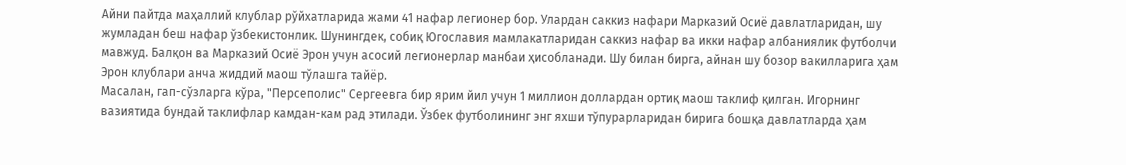Айни пайтда маҳаллий клублар рўйхатларида жами 41 нафар легионер бор. Улардан саккиз нафари Марказий Осиё давлатларидан, шу жумладан беш нафар ўзбекистонлик. Шунингдек, собиқ Югославия мамлакатларидан саккиз нафар ва икки нафар албаниялик футболчи мавжуд. Балқон ва Марказий Осиё Эрон учун асосий легионерлар манбаи ҳисобланади. Шу билан бирга, айнан шу бозор вакилларига ҳам Эрон клублари анча жиддий маош тўлашга тайёр.
Масалан, гап-сўзларга кўра, "Персеполис" Сергеевга бир ярим йил учун 1 миллион доллардан ортиқ маош таклиф қилган. Игорнинг вазиятида бундай таклифлар камдан-кам рад этилади. Ўзбек футболининг энг яхши тўпурарларидан бирига бошқа давлатларда ҳам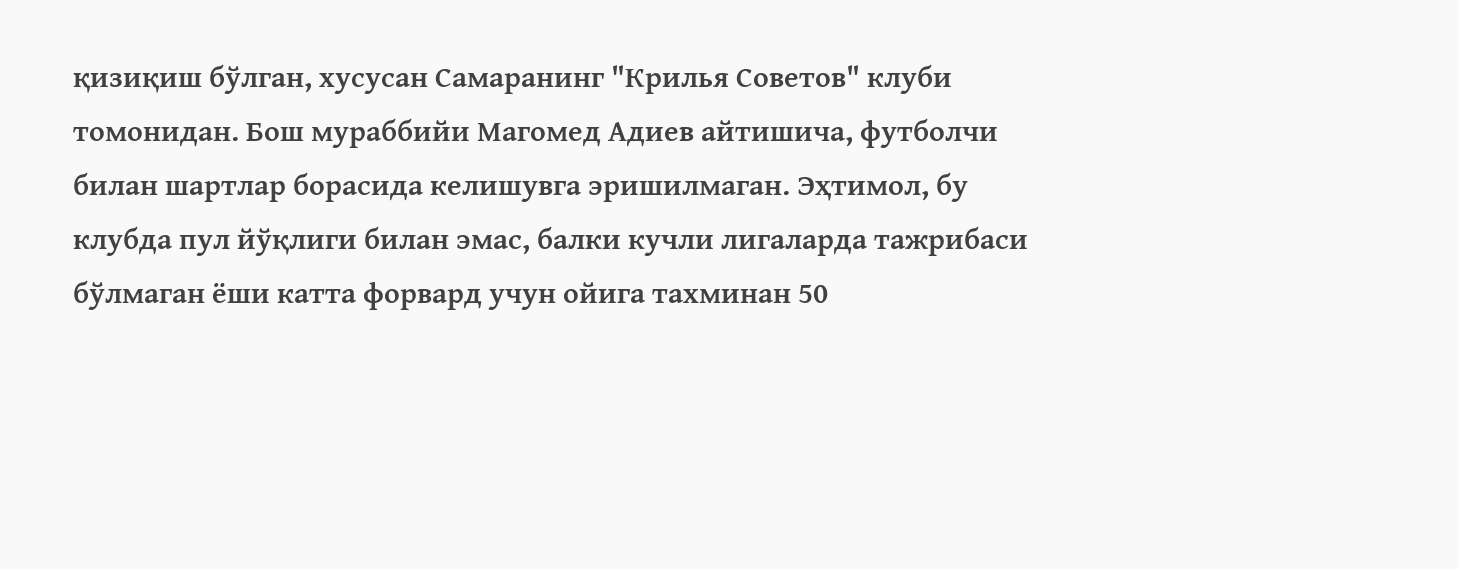қизиқиш бўлган, хусусан Самаранинг "Крилья Советов" клуби томонидан. Бош мураббийи Магомед Адиев айтишича, футболчи билан шартлар борасида келишувга эришилмаган. Эҳтимол, бу клубда пул йўқлиги билан эмас, балки кучли лигаларда тажрибаси бўлмаган ёши катта форвард учун ойига тахминан 50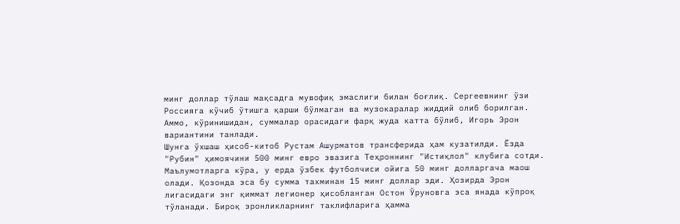минг доллар тўлаш мақсадга мувофиқ эмаслиги билан боғлиқ. Сергеевнинг ўзи Россияга кўчиб ўтишга қарши бўлмаган ва музокаралар жиддий олиб борилган. Аммо, кўринишидан, суммалар орасидаги фарқ жуда катта бўлиб, Игорь Эрон вариантини танлади.
Шунга ўхшаш ҳисоб-китоб Рустам Ашурматов трансферида ҳам кузатилди. Ёзда "Рубин" ҳимоячини 500 минг евро эвазига Теҳроннинг "Истиқлол" клубига сотди. Маълумотларга кўра, у ерда ўзбек футболчиси ойига 50 минг долларгача маош олади. Қозонда эса бу сумма тахминан 15 минг доллар эди. Ҳозирда Эрон лигасидаги энг қиммат легионер ҳисобланган Остон Ўруновга эса янада кўпроқ тўланади. Бироқ эронликларнинг таклифларига ҳамма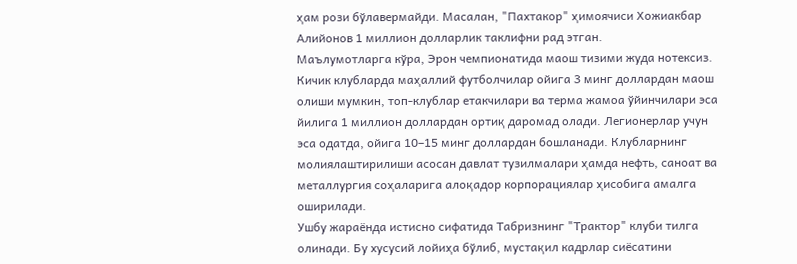ҳам рози бўлавермайди. Масалан, "Пахтакор" ҳимоячиси Хожиакбар Алийонов 1 миллион долларлик таклифни рад этган.
Маълумотларга кўра, Эрон чемпионатида маош тизими жуда нотексиз. Кичик клубларда маҳаллий футболчилар ойига 3 минг доллардан маош олиши мумкин, топ-клублар етакчилари ва терма жамоа ўйинчилари эса йилига 1 миллион доллардан ортиқ даромад олади. Легионерлар учун эса одатда, ойига 10–15 минг доллардан бошланади. Клубларнинг молиялаштирилиши асосан давлат тузилмалари ҳамда нефть, саноат ва металлургия соҳаларига алоқадор корпорациялар ҳисобига амалга оширилади.
Ушбу жараёнда истисно сифатида Тaбризнинг "Трактор" клуби тилга олинади. Бу хусусий лойиҳа бўлиб, мустақил кадрлар сиёсатини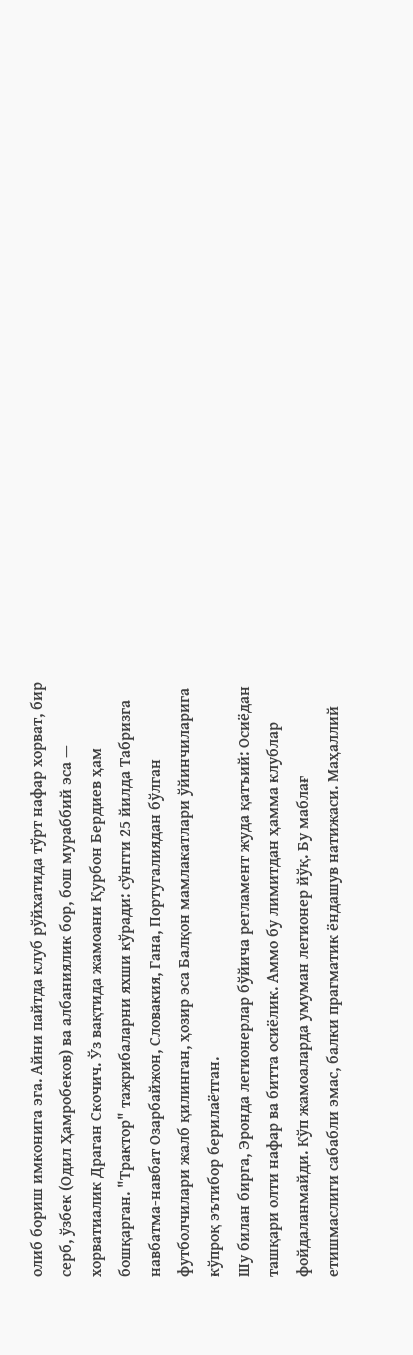олиб бориш имконига эга. Айни пайтда клуб рўйхатида тўрт нафар хорват, бир серб, ўзбек (Одил Ҳамробеков) ва албаниялик бор, бош мураббий эса — хорватиалик Драган Скочич. Ўз вақтида жамоани Қурбон Бердиев ҳам бошқарган. "Трактор" тажрибаларни яхши кўради: сўнгги 25 йилда Тaбризга навбатма-навбат Озарбайжон, Словакия, Гана, Португалиядан бўлган футболчилари жалб қилинган, ҳозир эса Балқон мамлакатлари ўйинчиларига кўпроқ эътибор берилаётган.
Шу билан бирга, Эронда легионерлар бўйича регламент жуда қатъий: Осиёдан ташқари олти нафар ва битта осиёлик. Аммо бу лимитдан ҳамма клублар фойдаланмайди. Кўп жамоаларда умуман легионер йўқ. Бу маблағ етишмаслиги сабабли эмас, балки прагматик ёндашув натижаси. Маҳаллий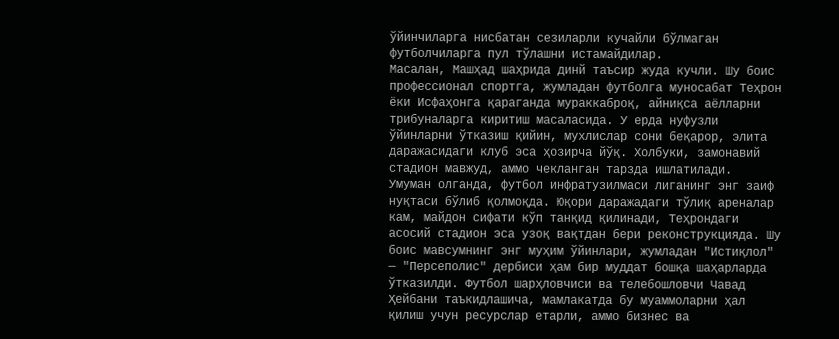ўйинчиларга нисбатан сезиларли кучайли бўлмаган футболчиларга пул тўлашни истамайдилар.
Масалан, Машҳад шаҳрида динй таъсир жуда кучли. Шу боис профессионал спортга, жумладан футболга муносабат Теҳрон ёки Исфаҳонга қараганда мураккаброқ, айниқса аёлларни трибуналарга киритиш масаласида. У ерда нуфузли ўйинларни ўтказиш қийин, мухлислар сони беқарор, элита даражасидаги клуб эса ҳозирча йўқ. Холбуки, замонавий стадион мавжуд, аммо чекланган тарзда ишлатилади.
Умуман олганда, футбол инфратузилмаси лиганинг энг заиф нуқтаси бўлиб қолмоқда. Юқори даражадаги тўлиқ ареналар кам, майдон сифати кўп танқид қилинади, Теҳрондаги асосий стадион эса узоқ вақтдан бери реконструкцияда. Шу боис мавсумнинг энг муҳим ўйинлари, жумладан "Истиқлол" — "Персеполис" дербиси ҳам бир муддат бошқа шаҳарларда ўтказилди. Футбол шарҳловчиси ва телебошловчи Чавад Ҳейбани таъкидлашича, мамлакатда бу муаммоларни ҳал қилиш учун ресурслар етарли, аммо бизнес ва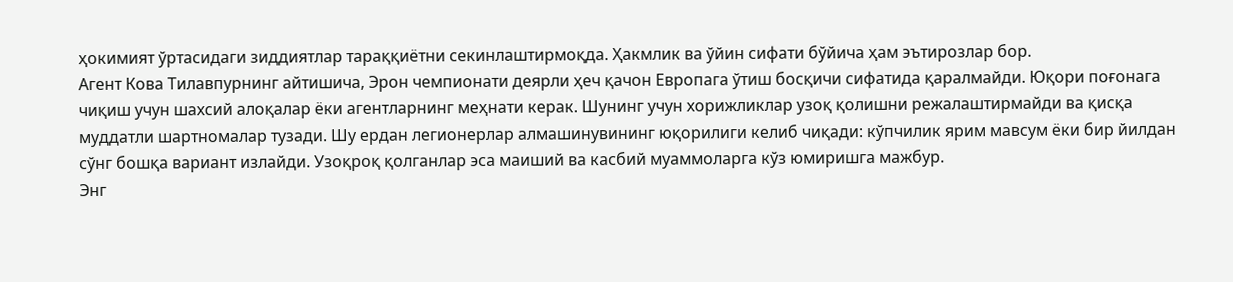ҳокимият ўртасидаги зиддиятлар тараққиётни секинлаштирмоқда. Ҳакмлик ва ўйин сифати бўйича ҳам эътирозлар бор.
Агент Кова Тилавпурнинг айтишича, Эрон чемпионати деярли ҳеч қачон Европага ўтиш босқичи сифатида қаралмайди. Юқори поғонага чиқиш учун шахсий алоқалар ёки агентларнинг меҳнати керак. Шунинг учун хорижликлар узоқ қолишни режалаштирмайди ва қисқа муддатли шартномалар тузади. Шу ердан легионерлар алмашинувининг юқорилиги келиб чиқади: кўпчилик ярим мавсум ёки бир йилдан сўнг бошқа вариант излайди. Узоқроқ қолганлар эса маиший ва касбий муаммоларга кўз юмиришга мажбур.
Энг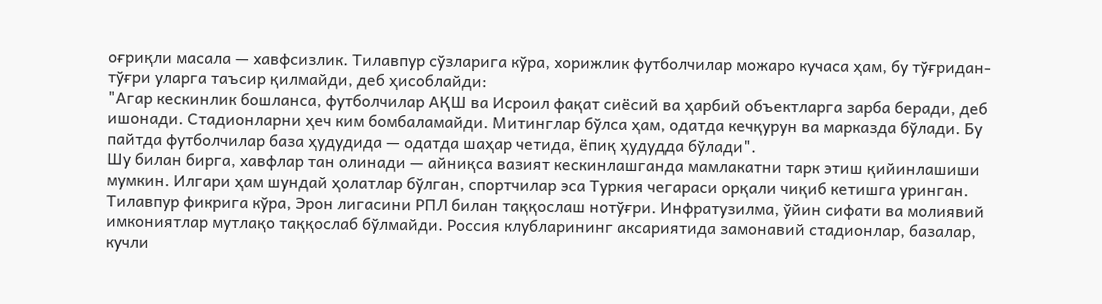оғриқли масала — хавфсизлик. Тилавпур сўзларига кўра, хорижлик футболчилар можаро кучаса ҳам, бу тўғридан-тўғри уларга таъсир қилмайди, деб ҳисоблайди:
"Агар кескинлик бошланса, футболчилар АҚШ ва Исроил фақат сиёсий ва ҳарбий объектларга зарба беради, деб ишонади. Стадионларни ҳеч ким бомбаламайди. Митинглар бўлса ҳам, одатда кечқурун ва марказда бўлади. Бу пайтда футболчилар база ҳудудида — одатда шаҳар четида, ёпиқ ҳудудда бўлади".
Шу билан бирга, хавфлар тан олинади — айниқса вазият кескинлашганда мамлакатни тарк этиш қийинлашиши мумкин. Илгари ҳам шундай ҳолатлар бўлган, спортчилар эса Туркия чегараси орқали чиқиб кетишга уринган.
Тилавпур фикрига кўра, Эрон лигасини РПЛ билан таққослаш нотўғри. Инфратузилма, ўйин сифати ва молиявий имкониятлар мутлақо таққослаб бўлмайди. Россия клубларининг аксариятида замонавий стадионлар, базалар, кучли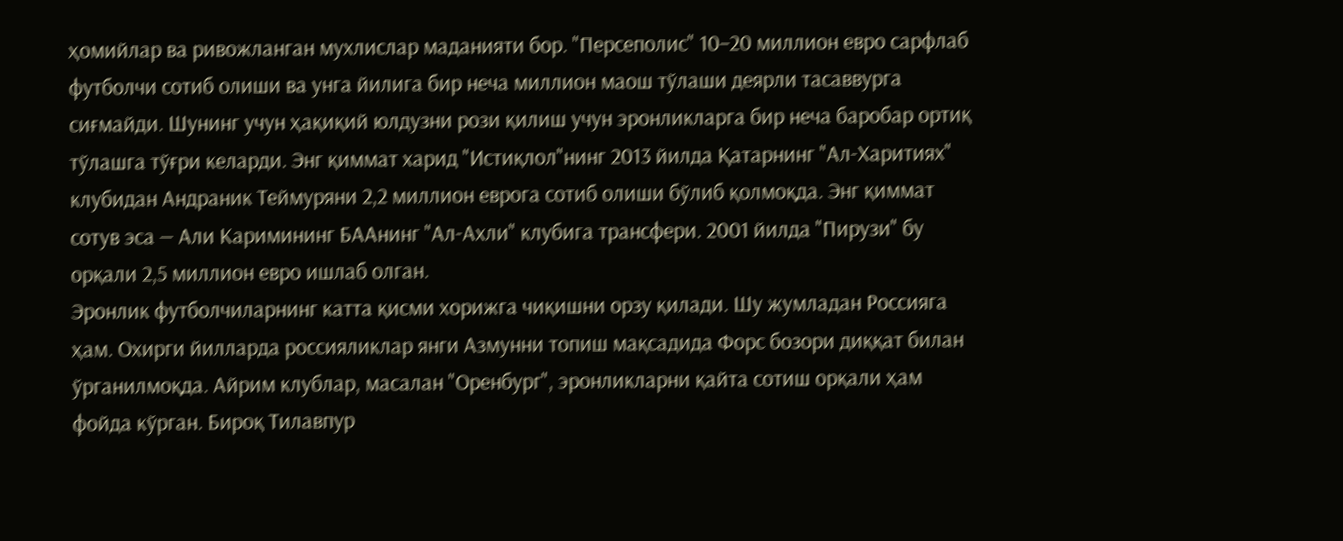ҳомийлар ва ривожланган мухлислар маданияти бор. "Персеполис" 10–20 миллион евро сарфлаб футболчи сотиб олиши ва унга йилига бир неча миллион маош тўлаши деярли тасаввурга сиғмайди. Шунинг учун ҳақиқий юлдузни рози қилиш учун эронликларга бир неча баробар ортиқ тўлашга тўғри келарди. Энг қиммат харид "Истиқлол"нинг 2013 йилда Қатарнинг "Ал-Харитиях" клубидан Андраник Теймуряни 2,2 миллион еврога сотиб олиши бўлиб қолмоқда. Энг қиммат сотув эса — Али Каримининг БААнинг "Ал-Ахли" клубига трансфери. 2001 йилда "Пирузи" бу орқали 2,5 миллион евро ишлаб олган.
Эронлик футболчиларнинг катта қисми хорижга чиқишни орзу қилади. Шу жумладан Россияга ҳам. Охирги йилларда россияликлар янги Азмунни топиш мақсадида Форс бозори диққат билан ўрганилмоқда. Айрим клублар, масалан "Оренбург", эронликларни қайта сотиш орқали ҳам фойда кўрган. Бироқ Тилавпур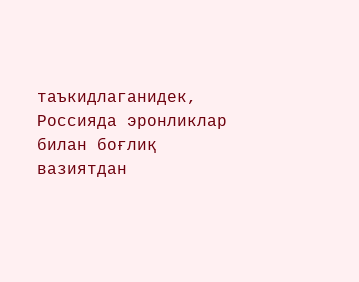таъкидлаганидек, Россияда эронликлар билан боғлиқ вазиятдан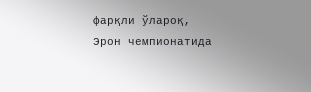фарқли ўлароқ, Эрон чемпионатида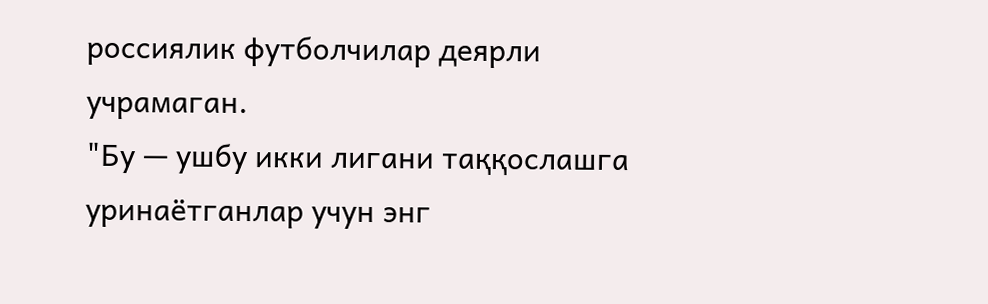россиялик футболчилар деярли учрамаган.
"Бу — ушбу икки лигани таққослашга уринaётганлар учун энг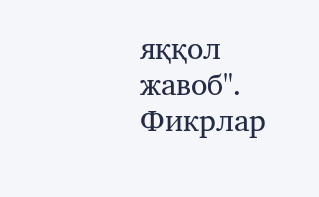яққол жавоб".
Фикрлар